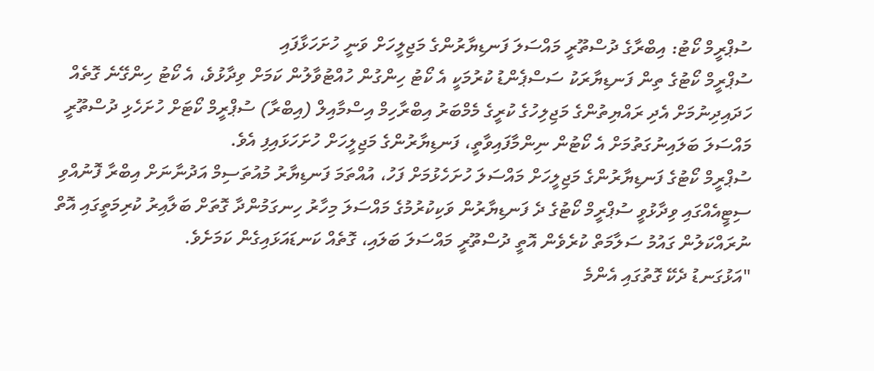ސުޕްރީމް ކޯޓު: އިބްރާގެ ދުސްތޫރީ މައްސަލަ ފަނޑިޔާރުންގެ މަޖިލީހަށް ވަނީ ހުށަހަޅާފައި
ސުޕްރީމް ކޯޓުގެ ތިން ފަނޑިޔާރަކު ސަސްޕެންޑު ކުރުމަކީ އެ ކޯޓު ހިންގުން ހުއްޓުވާލުން ކަމަށް ވިދާޅުވެ، އެ ކޯޓު ހިންގޭނެ ގޮތެއް ހަދައިދިނުމަށް އެދި ރައްޔިތުންގެ މަޖިލިހުގެ ކުރީގެ މެމްބަރު އިބްރާހިމް އިސްމާއިލް (އިބްރާ) ސުޕްރީމް ކޯޓަށް ހުށަހެޅި ދުސްތޫރީ މައްސަލަ ބަލައިނުގަތުމަށް އެ ކޯޓުން ނިންމާފައިވާތީ، ފަނޑިޔާރުންގެ މަޖިލީހަށް ހުށަހަޅައިފި އެވެ.
ސުޕްރީމް ކޯޓުގެ ފަނޑިޔާރުންގެ މަޖިލީހަށް މައްސަލަ ހުށަހެޅުމަށް ފަހު، އުއްތަމަ ފަނޑިޔާރު މުއުތަސިމް އަދުނާނަށް އިބްރާ ފޮނުއްވި ސިޓީއެއްގައި ވިދާޅުވީ ސުޕްރީމް ކޯޓުގެ ދެ ފަނޑިޔާރުން ވަކިކުރުމުގެ މައްސަލަ މިހާރު ހިނގަމުންދާ ގޮތަށް ބަލާއިރު ކުރިމަތީގައި އޮތް ނުރައްކަލުން ގައުމު ސަލާމަތް ކުރެވެން އޮތީ ދުސްތޫރީ މައްސަލަ ބަލައި، ގޮތެއް ކަނޑައަޅައިގެން ކަމަށެވެ.
"އަޅުގަނޑު ދެކޭ ގޮތުގައި އެންމެ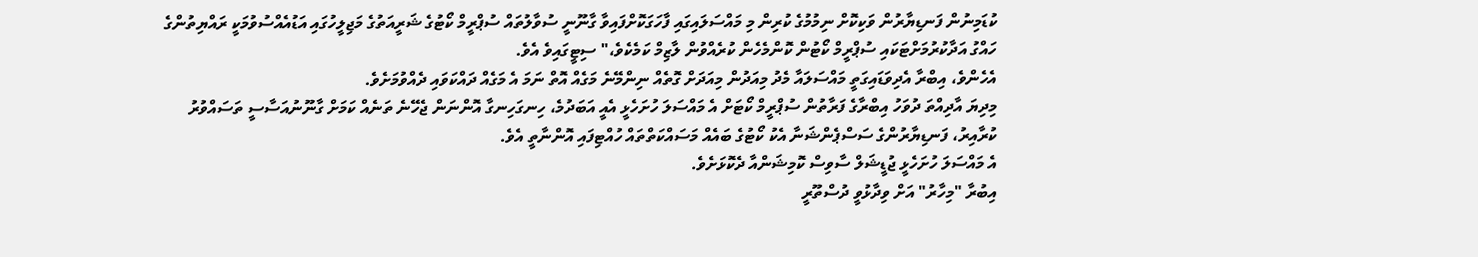ކުޑަމިނުން ފަނޑިޔާރުން ވަކިކޮށް ނިމުމުގެ ކުރިން މި މައްސަލައިގައި ފާހަގަކޮށްފައިވާ ގާނޫނީ ސުވާލުތައް ސުޕްރީމް ކޯޓުގެ ޝަރީއަތުގެ މަޖިލީހުގައި އަޑުއެއްސުވުމަކީ ރައްޔިތުންގެ ހައްގު އަދާކުރުމަށްޓަކައި ސުޕްރީމް ކޯޓުން ކޮންމެހެން ކުރެއްވުން ލާޒިމް ކަމެކެވެ،" ސިޓީގައިވެ އެވެ.
އެހެންވެ، އިބްރާ އެދިވަޑައިގަތީ މައްސަލައާ މެދު މިއަދުން މިއަދަށް ގޮތެއް ނިންމޭނެ މަގެއް އޮތް ނަމަ އެ މަގެއް ދައްކަވައި ދެއްވުމަށެވެ.
މިދިޔަ އާދިއްތަ ދުވަހު އިބްރާގެ ފަރާތުން ސުޕްރީމް ކޯޓަށް އެ މައްސަލަ ހުށަހެޅީ އެއީ އަބަދުމެ، ހިނގަހިނގާ އޮންނަން ޖެހޭނެ ތަނެއް ކަމަށް ގާނޫނުއަސާސީ ތަސައްވުރު ކުރާއިރު، ފަނޑިޔާރުންގެ ސަސްޕެންޝަނާ އެކު ކޯޓުގެ ބައެއް މަސައްކަތްތައް ހުއްޓިފައި އޮންނާތީ އެވެ.
އެ މައްސަލަ ހުށަހެޅީ ޖުޑީޝަލް ސާވިސް ކޮމިޝަންއާ ދެކޮޅަށެވެ.
އިބުރާ "މިހާރު" އަށް ވިދާޅުވީ ދުސްތޫރީ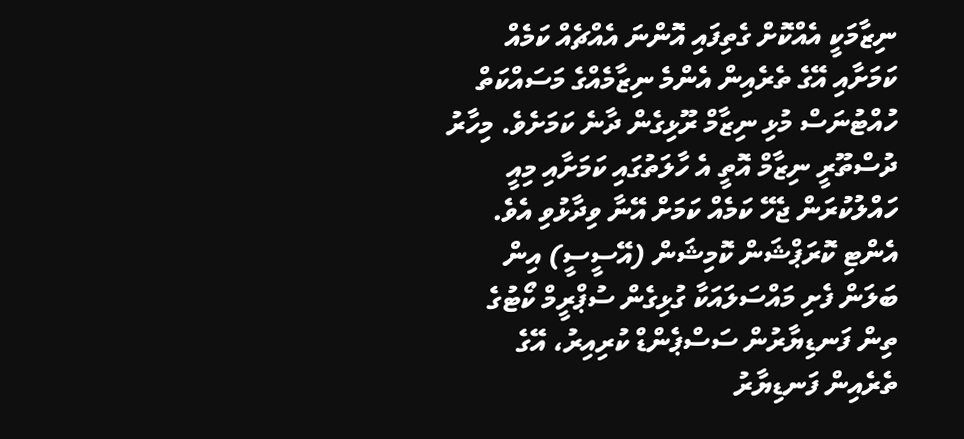ނިޒާމަކީ އެއްކޮށް ގެތިފައި އޮންނަ އެއްޗެއް ކަމެއް ކަމަށާއި އޭގެ ތެރެއިން އެންމެ ނިޒާމެއްގެ މަސައްކަތް ހުއްޓުނަސް މުޅި ނިޒާމް ރޫޅިގެން ދާނެ ކަމަށެވެ. މިހާރު ދުސްތޫރީ ނިޒާމް އޮތީ އެ ހާލަތުގައި ކަމަށާއި މިއީ ހައްލުކުރަން ޖެހޭ ކަމެއް ކަމަށް އޭނާ ވިދާޅުވި އެވެ.
އެންޓި ކޮރަޕްޝަން ކޮމިޝަން (އޭސީސީ) އިން ބަލަން ފެށި މައްސަލައަކާ ގުޅިގެން ސުޕްރީމް ކޯޓުގެ ތިން ފަނޑިޔާރުން ސަސްޕެންޑް ކުރިއިރު، އޭގެ ތެރެއިން ފަނޑިޔާރު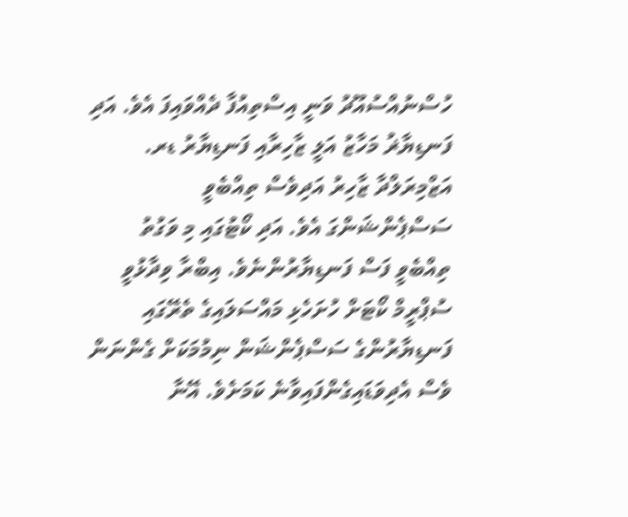ހުސްނުއްސުއޫދު ވަނީ އިސްތިއުފާ ދެއްވައިފަ އެވެ. އަދި ފަނޑިޔާޜު މަހާޒު އަލީ ޒާހިރާއި ފަނޑިޔާރު ޑރ. އަޒްމިރަލްދާ ޒާހިރު އަދިވެސް ތިއްބެވީ ސަސްޕެންޝަންގަ އެވެ. އަދި ކޯޓުގައި މި ވަގުތު ތިއްބެވީ ފަސް ފަނޑިޔާރުންނެވެ. އިބްރާ ވިދާޅުވީ ސުޕްރީމް ކޯޓަށް ހުށަހެޅި މައްސަލައިގެ ތެރޭގައި ފަނޑިޔާރުންގެ ސަސްޕެންޝަން ނިމުމަކަށް ގެންނަން ވެސް އެދިވަޑައިގެންފައިވާނެ ކަމަށެވެ. އޭނާ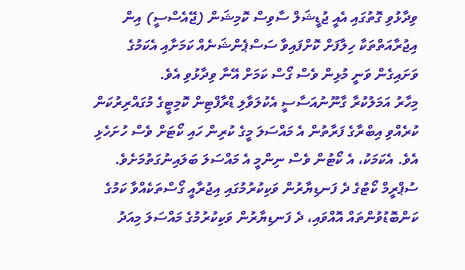ވިދާޅުވި ގޮތުގައި އެއީ ޖުޑީޝަލް ސާވިސް ކޮމިޝަން (ޖޭއެސްސީ) އިން އިޖުރާއަތްތަކާ ހިލާފަށް ކޮށްފައިވާ ސަސްޕެންޝަނެއް ކަމަށާއި އެކަމުގެ ވަށައިގެން ވަނީ މުޅިން ވެސް ގޯސް ކަމަށް އޭނާ ވިދާޅުވި އެވެ.
މިހާރު އަމަލުކުރާ ގާނޫނުއަސާސީ އެކުލަވާލި ޑްރާފްޓިން ކޮމިޓީގެ މުގައްރިރުކަން ކުރެއްވި އިބްރާގެ ފަރާތުން އެ މައްސަލަ މީގެ ކުރިން ހައި ކޯޓަށް ވެސް ހުށަހެޅި އެވެ. އެކަމަކު، އެ ކޯޓުން ވެސް ނިންމީ އެ މައްސަލަ ބަލައިނުގަތުމަށެވެ.
ސުޕްރީމް ކޯޓުގެ ދެ ފަނޑިޔާރުން ވަކިކުރުމުގައި އިޖުރާއީ ގޯސްތަކެއްވާ ކަމުގެ ކަންބޮޑުވުންތައް އޮއްވައި، ދެ ފަނޑިޔާރުން ވަކިކުރުމުގެ މައްސަލަ މިއަދު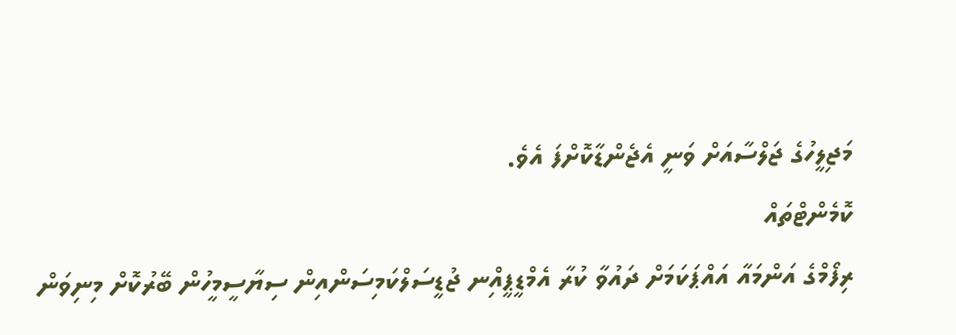މަޖިލީހުގެ ޖަލްސާއަށް ވަނީ އެޖެންޑާކޮށްފަ އެވެ.
ކޮމެންޓްތައް
ރިފޯމްގެ އަންމައާ އައްޕަކަމަށް ދައުވާ ކުރާ އެމްޑީޕީއިްނ ޖުޑީސަލްކަމިސަންއިން ސިޔާސީމީހުން ބޭރުކޮށް މިނިވަން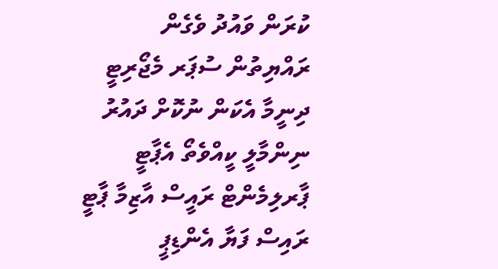ކުރަން ވައުދު ވެގެން ރައްޔިތުން ސުޕަރ މެޖޯރިޓީ ދިނީމާ އެކަން ނުކޮށް ދައުރު ނިންމާލީ ކީއްވެތޯ އެޕާޓީ ޕާރލިމެންޓް ރައީސް އާޒިމާ ޕާޓީ ރައިސް ފަޔާ އެންޑިޕީ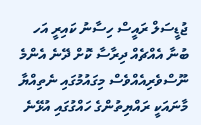ޖުޑީސަލް ރައީސް ހިސާނު ކައިރީ އަހ ބުނާ އެއްޗެއް ދިރާސާ ކޮށް ދޭނެ އެންމެ ނޫސްވެރިއެއްވެސް މިގައުމުގައި ނެތިއްޔާ މާނައަކީ ރައްޔިތުންގެ ހައްގުގައި އުޅޭނެ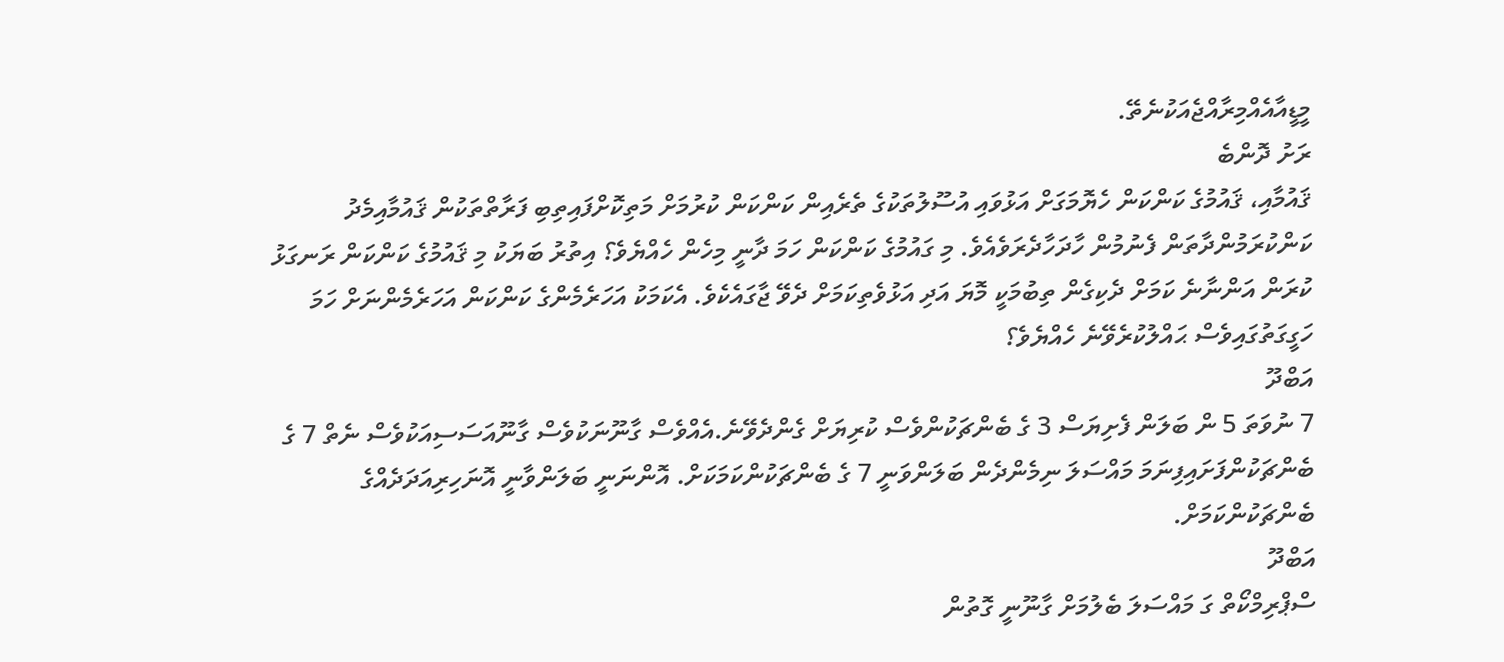މީޑީއާއެއްމިރާއްޖެއަކުނެތޭ.
ރަށު ދޮންބެ
ޤައުމާއި، ޤައުމުގެ ކަންކަން ހެޔޮމަގަށް އަޅުވައި އުސޫލުތަކުގެ ތެރެއިން ކަންކަން ކުރުމަށް މަތިކޮށްފައިތިބި ފަރާތްތަކުން ޤައުމާއިމެދު ކަންކުރަމުންދާތަން ފެނުމުން ހާދަހާދެރަވެއެވެ. މި ގައުމުގެ ކަންކަން ހަމަ ދާނީ މިހެން ހެއްޔެވެ؟ އިތުރު ބަޔަކު މި ޤައުމުގެ ކަންކަން ރަނގަޅު ކުރަން އަންނާނެ ކަމަށް ދެކިގެން ތިބުމަކީ މޮޔަ އަދި އަޅުވެތިކަމަށް ދެވޭ ޖާގައެކެވެ. އެކަމަކު އަހަރެމެންގެ ކަންކަން އަހަރެމެންނަށް ހަމަ ހަގީގަތުގައިވެސް ޙައްލުކުރެވޭނެ ހެއްޔެވެ؟
އަބްދޫ
7 ނުވަތަ 5 ން ބަލަން ފެށިޔަސް 3 ގެ ބެންޗަކުންވެސް ކުރިޔަށް ގެންދެވޭނެ.އެއްވެސް ގާނޫނަކުވެސް ގާނޫއަސަސިއަކުވެސް ނެތް 7 ގެ ބެންޗަކުންފަށައިފިނަމަ މައްސަލަ ނިމެންދެން ބަލަންވަނީ 7 ގެ ބެންޗަކުންކަމަކަށް. އޮންނަނީ ބަލަންވާނީ އޮނަހިރިއަދަދެއްގެ ބެންޗަކުންކަމަށް.
އަބްދޫ
ސްޕްރިމްކޯތް ގަ މައްސަލަ ބެލުމަށް ގާނޫނީ ގޮތުން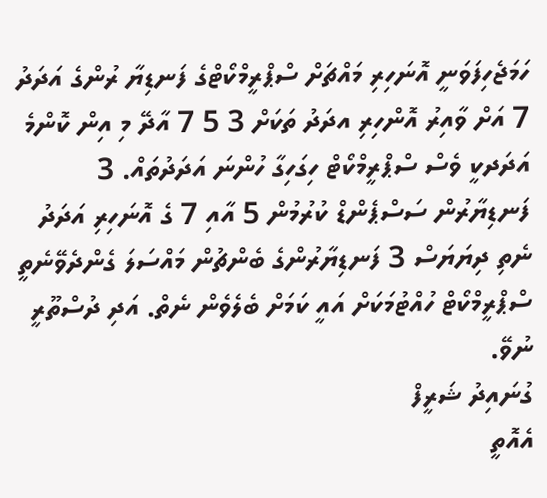ހަމަޖެހިފަވަނީ އޮނަހިރި މައްޗަށް ސްޕްރީމްކޯޓްގެ ފަނޑިޔާ ރުންގެ އަދަދު 7 އަށް ވާއިރު އޮންހިރި އދަދު ތަކަށް 3 5 7 އާދޭ މި އިން ކޮންމެ އަދަދކީ ވެސް ސްޕްރީމްކޯޓް ހިގަހިގާ ހުންނަ އަދަދުތައް. 3 ފަނޑިޔާރުން ސަސްޕެންޑް ކުރުމުން 5 އާއި 7 ގެ އޮނަހިރި އަދަދު ނެތި ދިޔަޔަސް 3 ފަނޑިޔާރުންގެ ބެންޗުން މައްސަލަ ގެންދެވޭނެތީ ސްޕްރީމްކޯޓް ހުއްޓުމަކަށް އައީ ކަމަށް ބެލެވެން ނެތް. އަދި ދުސްތޫރީ ނުވޭ.
ގުނައިދު ޝަރީފް
އެއޮތީ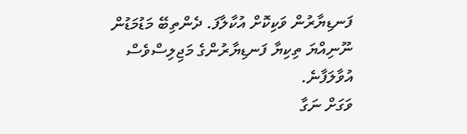ފަނޑިޔާރުން ވަކިކޮށް އުކާލާފަ. ދެންތިބޭ މަޑުމަޑުން ނޫނިއްޔަ ތިކިޔާ ފަނޑިޔާރުންގެ މަޖިލިސްވެސް އުވާލަފާނެ.
ވަގަށް ނަގާ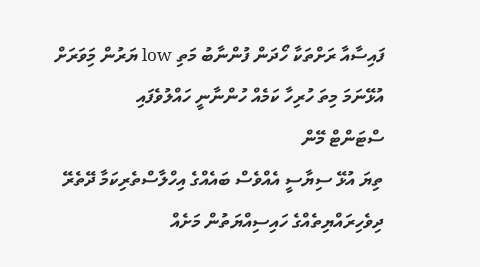ފައިސާއާ ރަށްތަކާ ހޯދަން ފުންނާބު މަތި low ޔަރުން މިަވަރަށް އުޅޭނަމަ މިތަ ހުރިހާ ކަމެއް ހުންނާނީ ހައްލުވެފައި
ސްޓަންޓް މޭން
ތިޔަ އުޅޭ ސިޔާސީ އެއްވެސް ބައެއްގެ އިހްލާސްތެރިކަމާ ދޭތެރޭ ދިވެހިރައްޔިތެއްގެ ހައިސިއްޔަތުން މަށެއް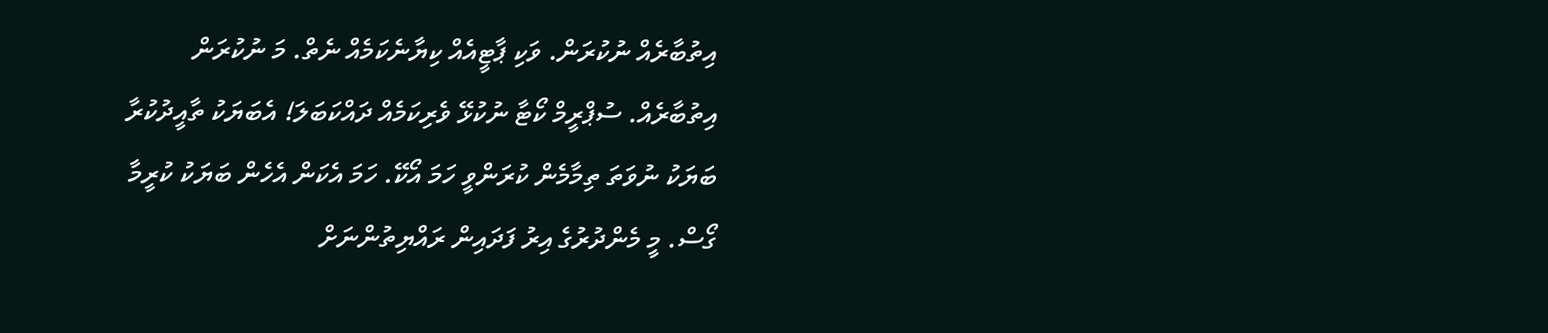އިތުބާރެއް ނުކުރަން. ވަކި ޕާޓީއެއް ކިޔާނެކަމެއް ނެތް. މަ ނުކުރަން އިތުބާރެއް. ސުޕްރީމް ކޯޓާ ނުކުޅޭ ވެރިކަމެއް ދައްކަބަލަ! އެބަޔަކު ތާއީދުކުރާ ބަޔަކު ނުވަތަ ތިމާމެން ކުރަންވީ ހަމަ އޯކޭ. ހަމަ އެކަން އެހެން ބަޔަކު ކުރީމާ ގޯސް. މީ މެންދުރުގެ އިރު ފަދައިން ރައްޔިތުންނަށް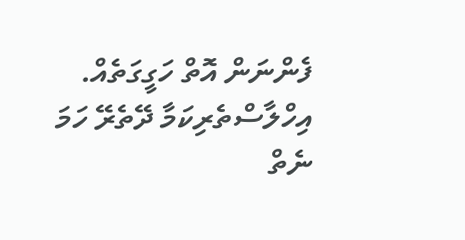ފެންނަން އޮތް ހަގީގަތެއް. އިހްލާސްތެރިކަމާ ދޭތެރޭ ހަމަ ނެތް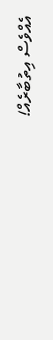އެއްވެސް އިތުބާރެއް!